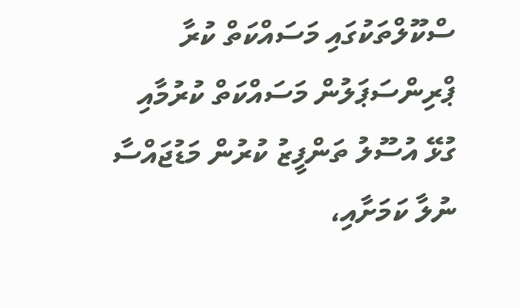ސްކޫލްތަކުގައި މަސައްކަތް ކުރާ ޕްރިންސަޕަލުން މަސައްކަތް ކުރުމާއި ގުޅޭ އުސޫލު ތަންފީޒު ކުރުން މަޑުޖައްސާ ނުލާ ކަމަށާއި،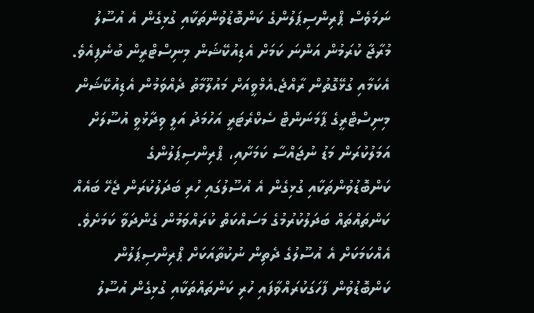ނަމަވެސް ޕްރިންސިޕަލުންގެ ކަންބޮޑުވުންތަކާއި ގުޅިގެން އެ އުސޫލު މުރާޖާ ކުރަމުން އަންނަ ކަމަށް އެޑިއުކޭޝަން މިނިސްޓްރީން ބުނެފިއެވެ.
އެކަމާއި ގުޅޭގޮތުން ރާއްޖެ.އެމްވީއަށް މައުލޫމާތު ދެއްވަމުން އެޑިއުކޭޝަން މިނިސްޓްރީގެ ޕާމަނަންޓް ސެކްރެޓަރީ އަހުމަދު އަލީ ވިދާޅުވީ އުސޫލަށް އަމަލުކުރަން މަޑު ނުޖައްސާ ކަމަށާއި، ޕްރިންސިޕަލުންގެ ކަންބޮޑުވުންތަކާއި ގުޅިގެން އެ އުސޫލުގައި ހުރި ބަދަލުކުރަން ޖެހޭ ބައެއް ކަންތައްތައް ބަދަލުކުރުމުގެ މަސައްކަތް ކުރައްވަމުން ގެންދަވާ ކަމަށެވެ. އެއްކަމަކަށް އެ އުސޫލުގެ ދެތިން ނުކުތާއަކަށް ޕްރިންސިޕަލުން ކަންބޮޑުވުން ފާހަގަކުރައްވާފައި ހުރި ކަންތައްތަކާއި ގުޅިގެން އުސޫލު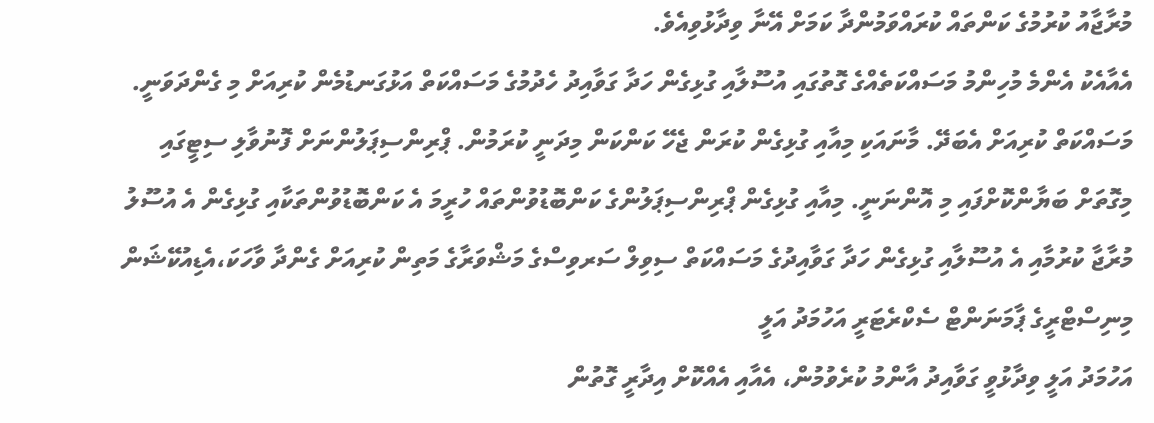މުރާޖާއު ކުރުމުގެ ކަންތައް ކުރައްވަމުންދާ ކަމަށް އޭނާ ވިދާޅުވިއެވެ.
އެއާއެކު އެންމެ މުހިންމު މަސައްކަތެއްގެ ގޮތުގައި އުސޫލާއި ގުޅިގެން ހަދާ ގަވާއިދު ހެދުމުގެ މަސައްކަތް އަޅުގަނޑުމެން ކުރިއަށް މި ގެންދަވަނީ. މަސައްކަތް ކުރިއަށް އެބަދޭ. މާނައަކި މިއާއި ގުޅިގެން ކުރަން ޖެހޭ ކަންކަން މިދަނީ ކުރަމުން. ޕްރިންސިޕަލުންނަށް ފޮނުވާލި ސިޓީގައި މިގޮތަށް ބަޔާންކޮށްފައި މި އޮންނަނީ. މިއާއި ގުޅިގެން ޕްރިންސިޕަލުންގެ ކަންބޮޑުވުންތައް ހުރީމަ އެ ކަންބޮޑުވުންތަކާއި ގުޅިގެން އެ އުސޫލު މުރާޖާ ކުރުމާއި އެ އުސޫލާއި ގުޅިގެން ހަދާ ގަވާއިދުގެ މަސައްކަތް ސިވިލް ސަރވިސްގެ މަޝްވަރާގެ މަތިން ކުރިއަށް ގެންދާ ވާހަކަ،އެޑިއުކޭޝަން މިނިސްޓްރީގެ ޕާމަނަންޓް ސެކްރެޓަރީ އަހުމަދު އަލީ
އަހުމަދު އަލީ ވިދާޅުވީ ގަވާއިދު އާންމު ކުރެވުމުން، އެއާއި އެއްކޮށް އިދާރީ ގޮތުން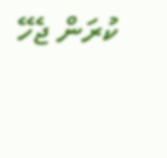ކުރަން ޖެހޭ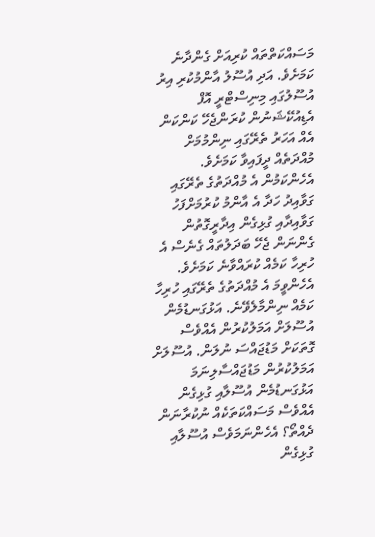މަސައްކަތްތައް ކުރިއަށް ގެންދާނެ ކަމަށެވެ. އަދި އުސޫލު އާންމުކުރި އިރު އުސޫލުގައި މިނިސްޓްރީ އޮފް އެޑިއުކޭޝަނުން ކުރަންޖެހޭ ކަންކަން އެއް އަހަރު ތެރޭގައި ނިންމުމަށް މުއްދަތެއް ދީފައިވާ ކަމަށެވެ. އެހެންކަމުން އެ މުއްދަތުގެ ތެރޭގައި ގަވާއިދު ހަދާ އެ އާންމު ކުރުމަށްފަހު ގަވާއިދާއި ގުޅިގެން އިދާރީގޮތުން ގެންނަން ޖެހޭ ބަދަލުތައް ގެނެސް އެ ހުރިހާ ކަމެއް ކުރައްވާނެ ކަމަށެވެ.
އެހެންވީމަ އެ މުއްދަތުގެ ތެރޭގައި ހުރިހާ ކަމެއް ނިންމާލެވޭނެ. އަޅުގަނޑުމެން އުސޫލަށް އަމަލުކުރުން އެއްވެސް ގޮތަކަށް މަޑުޖައްސަ ނުލަން. އުސޫލަށް އަމަލުކުރުން މަޑުޖައްސާލިނަމަ އަޅުގަނޑުމެން އުސޫލާއި ގުޅިގެން އެއްވެސް މަސައްކަތަކެއް ނުކުރާނަން ދެއްތޯ؟ އެހެންނަމަވެސް އުސޫލާއި ގުޅިގެން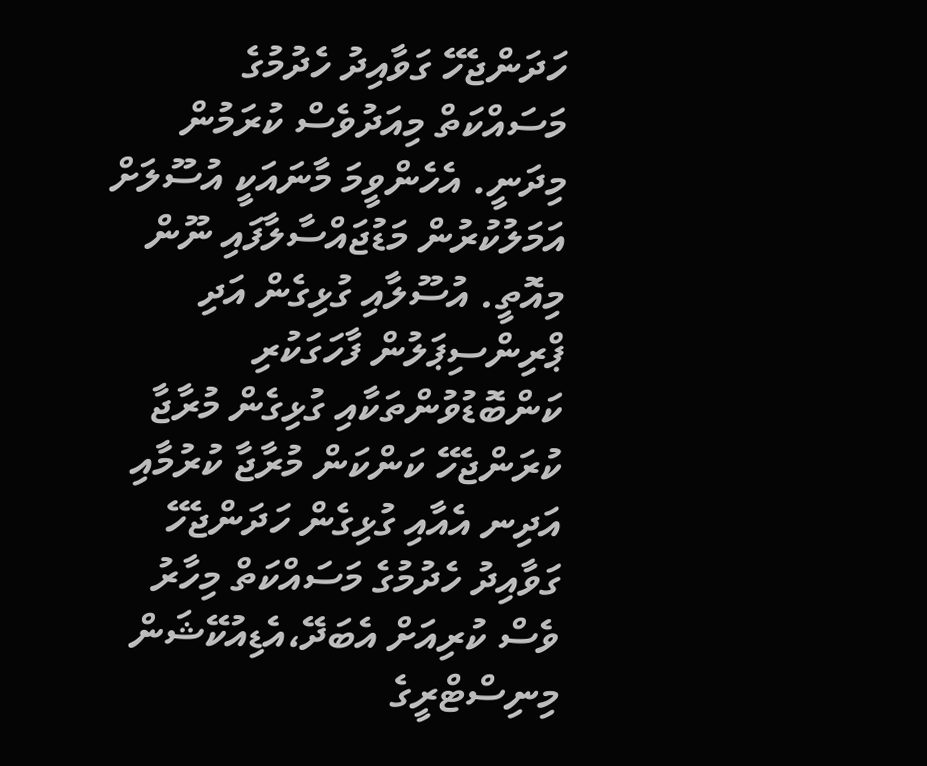ހަދަންޖެހޭ ގަވާއިދު ހެދުމުގެ މަސައްކަތް މިއަދުވެސް ކުރަމުން މިދަނީ. އެހެންވީމަ މާނައަކީ އުސޫލަށް އަމަލުކުރުން މަޑުޖައްސާލާފައި ނޫން މިއޮތީ. އުސޫލާއި ގުޅިގެން އަދި ޕްރިންސިޕަލުން ފާހަގަކުރި ކަންބޮޑުވުންތަކާއި ގުޅިގެން މުރާޖާ ކުރަންޖެހޭ ކަންކަން މުރާޖާ ކުރުމާއި އަދިނ އެއާއި ގުޅިގެން ހަދަންޖެހޭ ގަވާއިދު ހެދުމުގެ މަސައްކަތް މިހާރު ވެސް ކުރިއަށް އެބަދޭ،އެޑިއުކޭޝަން މިނިސްޓްރީގެ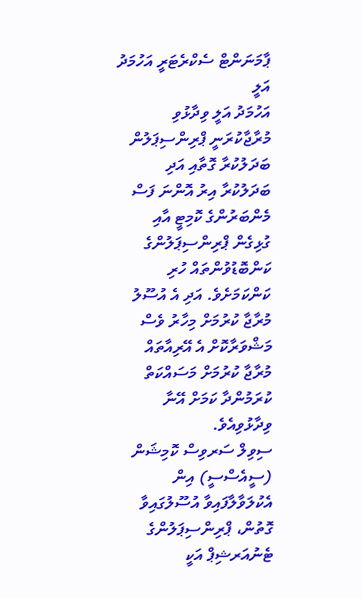ޕާމަނަންޓް ސެކްރެޓަރީ އަހުމަދު އަލީ
އަހުމަދު އަލީ ވިދާޅުވި މުރާޖާކުރަނީ ޕްރިންސިޕަލުން ބަދަލުކުރާ ގޮތާއި އަދި ބަދަލުކުރާ އިރު އޮންނަ ފަސް މެންބަރުންގެ ކޮމިޓީ އާއި ގުޅިގެން ޕްރިންސިޕަލުންގެ ކަންބޮޑުވުންތައް ހުރި ކަންކަމަށެވެ. އަދި އެ އުސޫލު މުރާޖާ ކުރުމަށް މިހާރު ވެސް މަޝްވަރާކޮށް އެ އޭރިއާތައް މުރާޖާ ކުރުމަށް މަސައްކަތް ކުރަމުންދާ ކަމަށް އޭނާ ވިދާޅުވިއެވެ.
ސިވިލް ސަރވިސް ކޮމިޝަން (ސީއެސްސީ) އިން އެކުލަވާލާފައިވާ އުސޫލުގައިވާ ގޮތުން، ޕްރިންސިޕަލުންގެ ޓެނުއަރޝިޕް އަކީ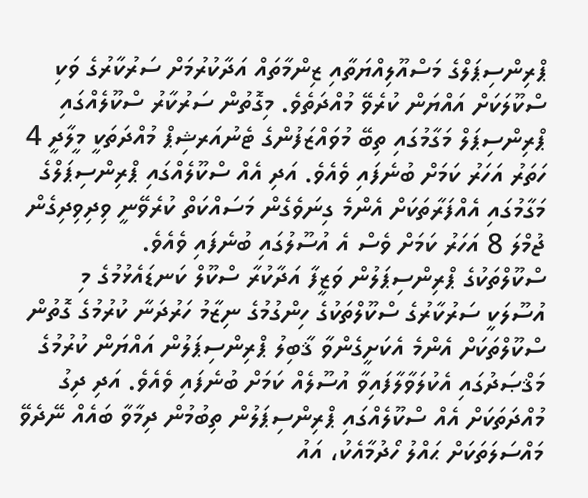ޕްރިންސިޕަލްގެ މަސްއޫލިއްޔަތާއި ޒިންމާތައް އަދާކުރުމަށް ސަރުކާރުގެ ވަކި ސްކޫލަކަށް އައްޔަން ކުރެވޭ މުއްދަތެވެ. މިގޮތުން ސަރުކާރު ސްކޫލެއްގައި ޕްރިންސިޕަލް މަގާމުގައި ތިބޭ މުވައްޒަފުންގެ ޓެނުއަރޝިޕް މުއްދަތަކީ މީލާދީ 4 ހަތަރު އަހަރު ކަމަށް ބުނެފައި ވެއެވެ. އަދި އެއް ސްކޫލެއްގައި ޕްރިންސިޕަލްގެ މަގާމުގައި އެއްފަރާތަކަށް އެންމެ ގިނަވެގެން މަސައްކަތް ކުރެވޭނީ ވިދިވިދިގެން ޖުމްލަ 8 އަހަރު ކަމަށް ވެސް އެ އުސޫލުގައި ބުނެފައި ވެއެވެ.
ސްކޫލްތަކުގެ ޕްރިންސިޕަލުން ވަޒީފާ އަދާކުރާ ސްކޫލް ކަނޑައެޅުމުގެ މި އުސޫލަކީ ސަރުކާރުގެ ސްކޫލްތަކުގެ ހިންގުމުގެ ނިޒާމު ހަރުދަނާ ކުރުމުގެ ގޮތުން ސްކޫލްތަކަށް އެންމެ އެކަށީގެންވާ ޤާބިލު ޕްރިންސިޕަލުން އައްޔަން ކުރުމުގެ މަޤްޞަދުގައި އެކުލަވާލާފައިވާ އުސޫލެއް ކަމަށް ބުނެފައި ވެއެވެ. އަދި ދިގު މުއްދަތަކަށް އެއް ސްކޫލެއްގައި ޕްރިންސިޕަލުން ތިބުމުން ދިމާވާ ބައެއް ނޭދެވޭ މައްސަލަތަކަށް ޙައްލު ހޯދުމާއެކު، އައު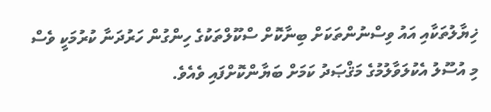ޚިޔާލުތަކާއި އައު ވިސްނުންތަކަށް ބިނާކޮށް ސްކޫލްތަކުގެ ހިންގުން ހަރުދަނާ ކުރުމަކީ ވެސް މި އުސޫލު އެކުލަވާލުމުގެ މަޤްޞަދު ކަމަށް ބަޔާންކޮށްފައި ވެއެވެ.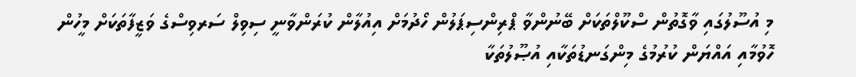މި އުސޫލުގައި ވާގޮތުން ސްކޫލްތަކަށް ބޭނުންވާ ޕްރިންސިޕަލުން ހޯދުމަށް އިއުލާން ކުރަންވާނީ ސިވިލް ސަރވިސްގެ ވަޒީފާތަކަށް މީހުން ހޮވުމާއި އައްޔަން ކުރުމުގެ މިންގަނޑުތަކާއި އުޞޫލުތަކާ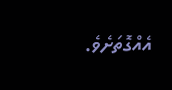އެއްގޮތަށެވެ.